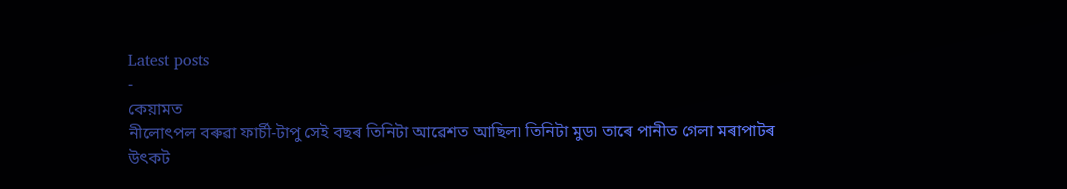Latest posts
-
কেয়ামত
নীলোৎপল বৰুৱা ফাৰ্চী-টাপু সেই বছৰ তিনিটা আৱেশত আছিল৷ তিনিটা মুড৷ তাৰে পানীত গেলা মৰাপাটৰ উৎকট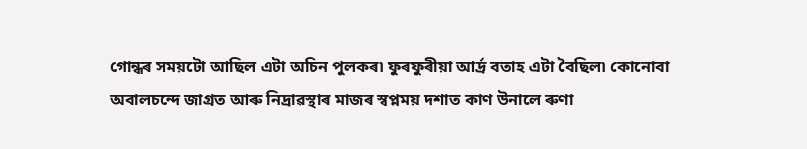গোন্ধৰ সময়টো আছিল এটা অচিন পুলকৰ৷ ফুৰফুৰীয়া আৰ্দ্ৰ বতাহ এটা বৈছিল৷ কোনোবা অবালচন্দে জাগ্ৰত আৰু নিদ্ৰাৱস্থাৰ মাজৰ স্বপ্নময় দশাত কাণ উনালে ৰুণা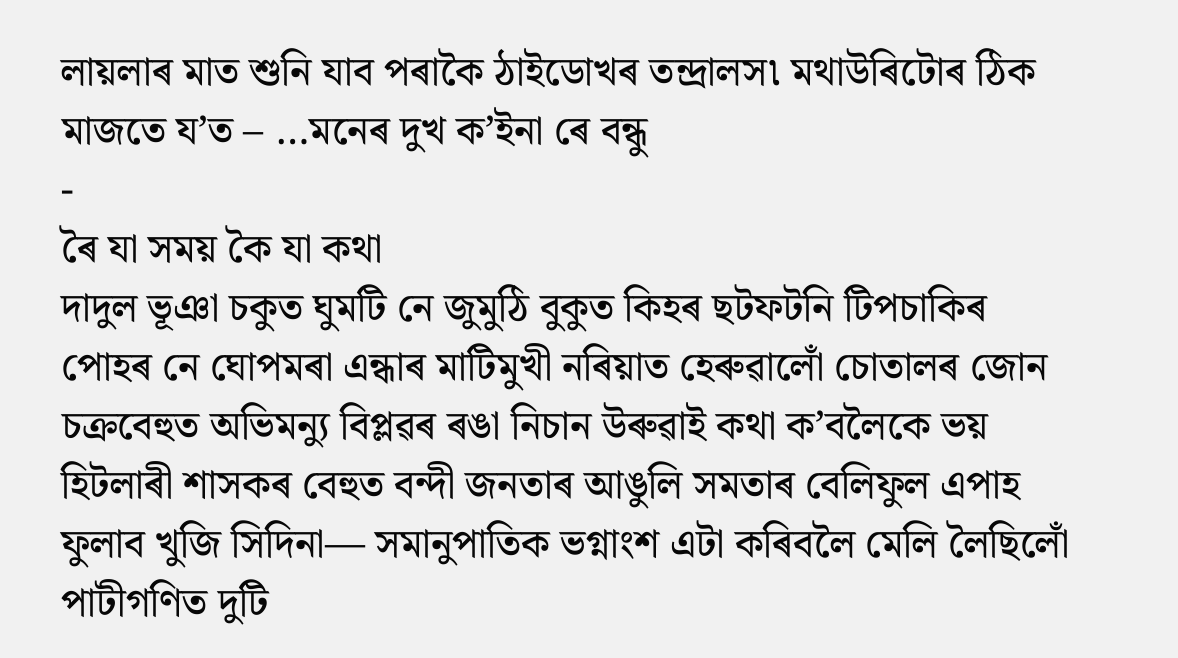লায়লাৰ মাত শুনি যাব পৰাকৈ ঠাইডোখৰ তন্দ্ৰালস৷ মথাউৰিটোৰ ঠিক মাজতে য’ত – …মনেৰ দুখ ক’ইনা ৰে বন্ধু
-
ৰৈ যা সময় কৈ যা কথা
দাদুল ভূঞা চকুত ঘুমটি নে জুমুঠি বুকুত কিহৰ ছটফটনি টিপচাকিৰ পোহৰ নে ঘোপমৰা এন্ধাৰ মাটিমুখী নৰিয়াত হেৰুৱালোঁ চোতালৰ জোন চক্ৰবেহুত অভিমন্যু বিপ্লৱৰ ৰঙা নিচান উৰুৱাই কথা ক’বলৈকে ভয় হিটলাৰী শাসকৰ বেহুত বন্দী জনতাৰ আঙুলি সমতাৰ বেলিফুল এপাহ ফুলাব খুজি সিদিনা— সমানুপাতিক ভগ্নাংশ এটা কৰিবলৈ মেলি লৈছিলোঁ পাটীগণিত দুটি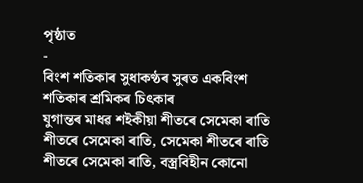পৃষ্ঠাত
-
বিংশ শতিকাৰ সুধাকণ্ঠৰ সুৰত একবিংশ শতিকাৰ শ্ৰমিকৰ চিৎকাৰ
যুগান্তৰ মাধৱ শইকীয়া শীতৰে সেমেকা ৰাতি শীতৰে সেমেকা ৰাতি, সেমেকা শীতৰে ৰাতি শীতৰে সেমেকা ৰাতি, বস্ত্ৰবিহীন কোনো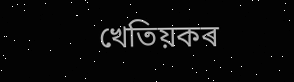খেতিয়কৰ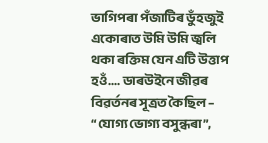ভাগিপৰা পঁজাটিৰ ডুঁহজুই একোৰাত উমি উমি জ্বলি থকা ৰক্তিম যেন এটি উত্তাপ হওঁ…. ডাৰউইনে জীৱৰ বিৱৰ্তনৰ সূত্ৰত কৈছিল – “যোগ্য ভোগ্য বসুন্ধৰা”,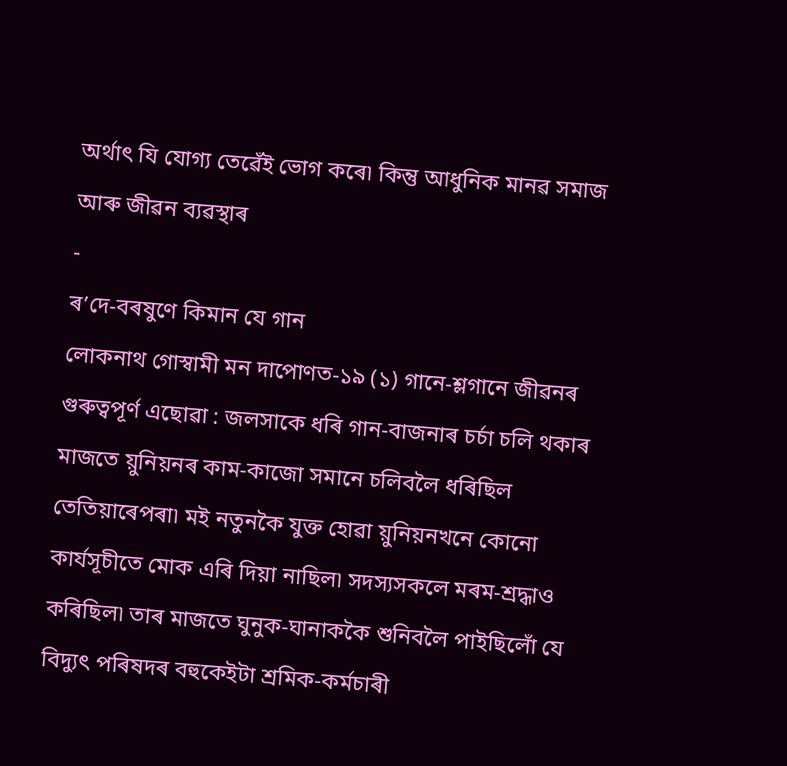অৰ্থাৎ যি যোগ্য তেৱেঁই ভোগ কৰে৷ কিন্তু আধুনিক মানৱ সমাজ আৰু জীৱন ব্যৱস্থাৰ
-
ৰ’দে-বৰষুণে কিমান যে গান
লোকনাথ গোস্বামী মন দাপোণত-১৯ (১) গানে-শ্লগানে জীৱনৰ গুৰুত্বপূৰ্ণ এছোৱা : জলসাকে ধৰি গান-বাজনাৰ চৰ্চা চলি থকাৰ মাজতে য়ুনিয়নৰ কাম-কাজো সমানে চলিবলৈ ধৰিছিল তেতিয়াৰেপৰা৷ মই নতুনকৈ যুক্ত হোৱা য়ুনিয়নখনে কোনো কাৰ্যসূচীতে মোক এৰি দিয়া নাছিল৷ সদস্যসকলে মৰম-শ্ৰদ্ধাও কৰিছিল৷ তাৰ মাজতে ঘুনুক-ঘানাককৈ শুনিবলৈ পাইছিলোঁ যে বিদ্যুৎ পৰিষদৰ বহুকেইটা শ্ৰমিক-কৰ্মচাৰী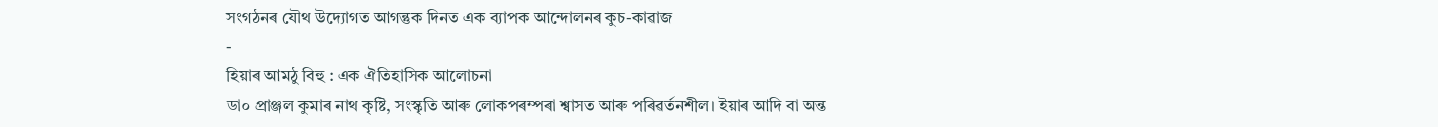সংগঠনৰ যৌথ উদ্যোগত আগন্তুক দিনত এক ব্যাপক আন্দোলনৰ কুচ-কাৱাজ
-
হিয়াৰ আমঠু বিহু : এক ঐতিহাসিক আলোচনা
ডা০ প্ৰাঞ্জল কুমাৰ নাথ কৃষ্টি, সংস্কৃতি আৰু লোকপৰম্পৰা শ্বাসত আৰু পৰিৱৰ্তনশীল। ইয়াৰ আদি বা অন্ত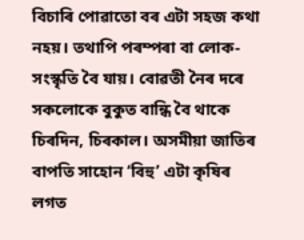বিচাৰি পোৱাতো বৰ এটা সহজ কথা নহয়। তথাপি পৰম্পৰা বা লোক-সংস্কৃতি বৈ যায়। বোৱতী নৈৰ দৰে সকলোকে বুকুত বান্ধি বৈ থাকে চিৰদিন, চিৰকাল। অসমীয়া জাতিৰ বাপতি সাহোন ‘বিহু’ এটা কৃষিৰ লগত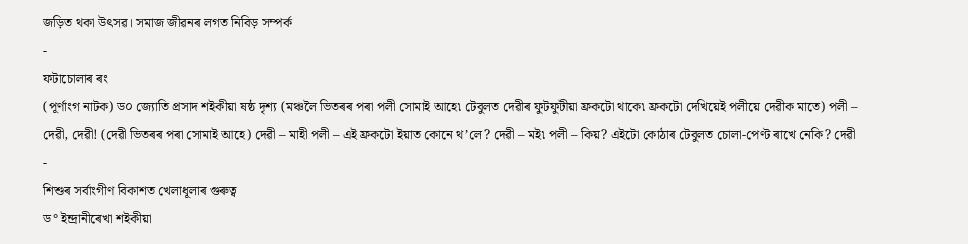জড়িত থকা উৎসৱ। সমাজ জীৱনৰ লগত নিবিড় সম্পৰ্ক
-
ফটাচোলাৰ ৰং
(পূৰ্ণাংগ নাটক) ড০ জ্যোতি প্ৰসাদ শইকীয়া ষষ্ঠ দৃশ্য (মঞ্চলৈ ভিতৰৰ পৰা পলী সোমাই আহে৷ টেবুলত দেৱীৰ ফুটফুটীয়া ফ্ৰকটো থাকে৷ ফ্ৰকটো দেখিয়েই পলীয়ে দেৱীক মাতে) পলী – দেৱী, দেৱী! (দেৱী ভিতৰৰ পৰা সোমাই আহে) দেৱী – মাহী পলী – এই ফ্ৰকটো ইয়াত কোনে থ’লে? দেৱী – মই৷ পলী – কিয়? এইটো কোঠাৰ টেবুলত চোলা-পেণ্ট ৰাখে নেকি? দেৱী
-
শিশুৰ সৰ্বাংগীণ বিকাশত খেলাধূলাৰ গুৰুত্ব
ড° ইন্দ্ৰানীৰেখা শইকীয়া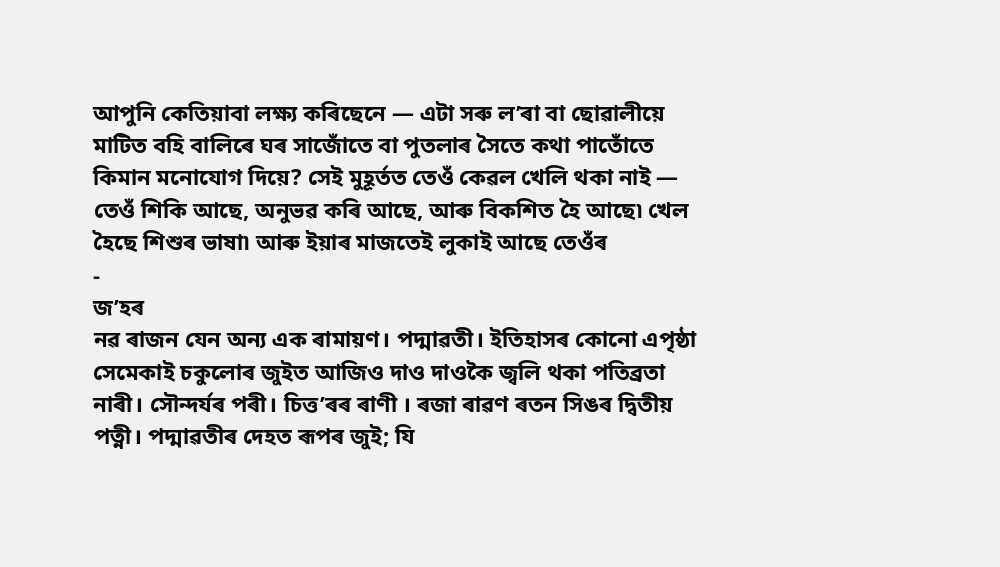আপুনি কেতিয়াবা লক্ষ্য কৰিছেনে — এটা সৰু ল’ৰা বা ছোৱালীয়ে মাটিত বহি বালিৰে ঘৰ সাজোঁতে বা পুতলাৰ সৈতে কথা পাতোঁতে কিমান মনোযোগ দিয়ে? সেই মুহূৰ্তত তেওঁ কেৱল খেলি থকা নাই — তেওঁ শিকি আছে, অনুভৱ কৰি আছে, আৰু বিকশিত হৈ আছে৷ খেল হৈছে শিশুৰ ভাষা৷ আৰু ইয়াৰ মাজতেই লুকাই আছে তেওঁৰ
-
জ’হৰ
নৱ ৰাজন যেন অন্য এক ৰামায়ণ। পদ্মাৱতী। ইতিহাসৰ কোনো এপৃষ্ঠা সেমেকাই চকুলোৰ জুইত আজিও দাও দাওকৈ জ্বলি থকা পতিব্ৰতা নাৰী। সৌন্দৰ্যৰ পৰী। চিত্ত’ৰৰ ৰাণী । ৰজা ৰাৱণ ৰতন সিঙৰ দ্বিতীয় পত্নী। পদ্মাৱতীৰ দেহত ৰূপৰ জুই; যি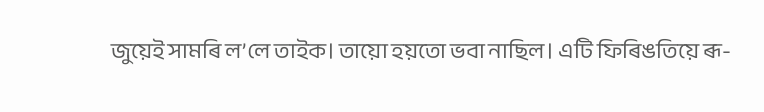জুয়েই সামৰি ল’লে তাইক। তায়ো হয়তো ভবা নাছিল। এটি ফিৰিঙতিয়ে ৰূ-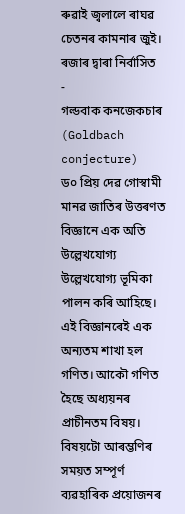ৰুৱাই জ্বলালে ৰাঘৱ চেতনৰ কামনাৰ জুই। ৰজাৰ দ্বাৰা নিৰ্বাসিত
-
গল্ডবাক কনজেকচাৰ (Goldbach conjecture)
ড০ প্ৰিয় দেৱ গোস্ৱামী মানৱ জাতিৰ উত্তৰণত বিজ্ঞানে এক অতি উল্লেখযোগ্য উল্লেখযোগ্য ভূমিকা পালন কৰি আহিছে। এই বিজ্ঞানৰেই এক অন্যতম শাখা হল গণিত। আকৌ গণিত হৈছে অধ্যয়নৰ প্ৰাচীনতম বিষয়। বিষয়টো আৰম্ভণিৰ সময়ত সম্পূৰ্ণ ব্যৱহাৰিক প্ৰয়োজনৰ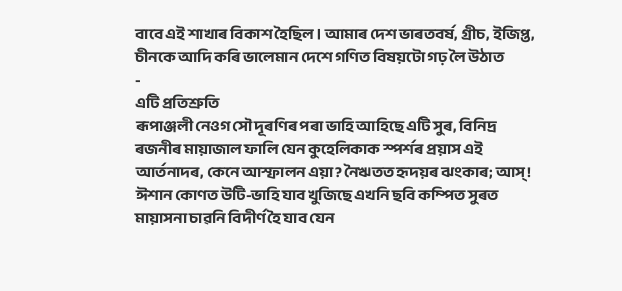বাবে এই শাখাৰ বিকাশ হৈছিল। আমাৰ দেশ ভাৰতবৰ্ষ, গ্ৰীচ, ইজিপ্ত, চীনকে আদি কৰি ভালেমান দেশে গণিত বিষয়টো গঢ় লৈ উঠাত
-
এটি প্ৰতিশ্ৰুতি
ৰূপাঞ্জলী নেওগ সৌ দূৰণিৰ পৰা ভাহি আহিছে এটি সুৰ, বিনিদ্ৰ ৰজনীৰ মায়াজাল ফালি যেন কুহেলিকাক স্পৰ্শৰ প্ৰয়াস এই আৰ্তনাদৰ, কেনে আস্ফালন এয়া? নৈঋতত হৃদয়ৰ ঝংকাৰ; আস্! ঈশান কোণত উটি-ভাহি যাব খুজিছে এখনি ছবি কম্পিত সুৰত মায়াসনা চাৱনি বিদীৰ্ণ হৈ যাব যেন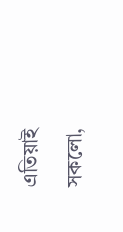এতিয়াই সকলো,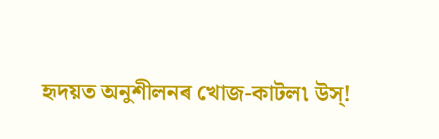হৃদয়ত অনুশীলনৰ খোজ-কাটল৷ উস্!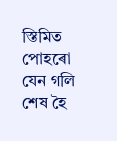স্তিমিত পোহৰো যেন গলি শেষ হৈ